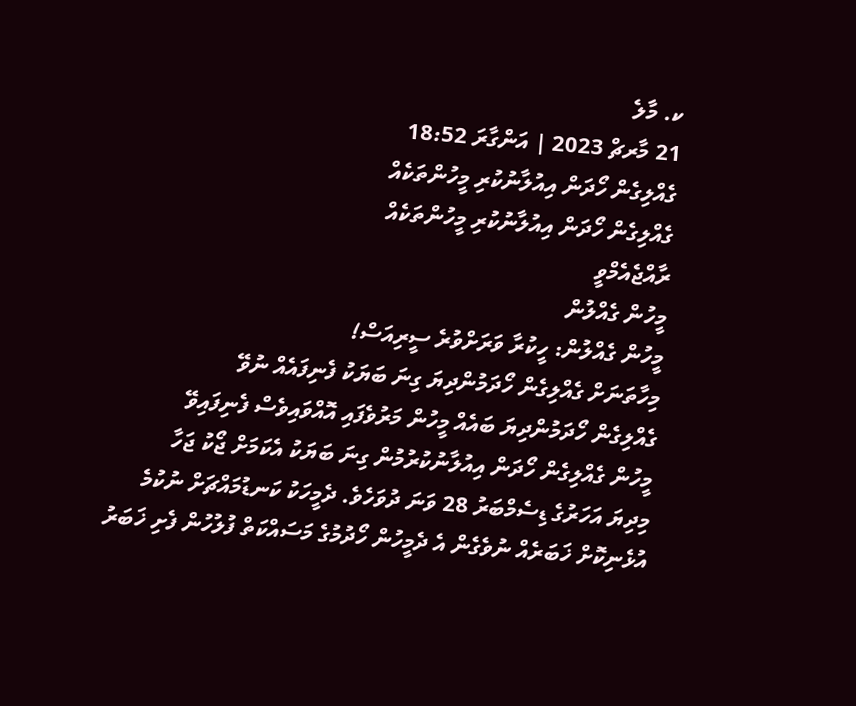ކ. މާލެ
21 މާރޗް 2023 | އަންގާރަ 18:52
ގެއްލިގެން ހޯދަން އިއުލާނުކުރި މީހުންތަކެއް
ގެއްލިގެން ހޯދަން އިއުލާނުކުރި މީހުންތަކެއް
ރާއްޖެއެމްވީ
މީހުން ގެއްލުން
މީހުން ގެއްލުން: ހީކުރާ ވަރަށްވުރެ ސީރިއަސް!
މިހާތަނަށް ގެއްލިގެން ހޯދަމުންދިޔަ ގިނަ ބަޔަކު ފެނިފައެއް ނުވޭ
ގެއްލިގެން ހޯދަމުންދިޔަ ބައެއް މީހުން މަރުވެފައި އޮއްވައިވެސް ފެނިފައިވޭ
މީހުން ގެއްލިގެން ހޯދަން އިއުލާނުކުރުމުން ގިނަ ބަޔަކު އެކަމަށް ޖޯކު ޖަހާ
މިދިޔަ އަހަރުގެ ޑިސެމްބަރު 28 ވަނަ ދުވަހެވެ. ދެމީހަކު ކަނޑުމައްޗަށް ނުކުމެ އުޅެނިކޮށް ޚަބަރެއް ނުވެގެން އެ ދެމީހުން ހޯދުމުގެ މަސައްކަތް ފުލުހުން ފެށި ޚަބަރު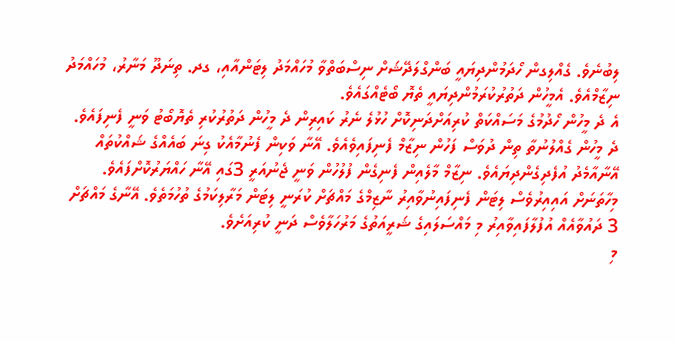ލިބުނެވެ. ގެއްލިގން ހޯދަމުންދިޔައީ ބަންގްލަދޭޝަށް ނިސްބަތްވާ މުހައްމަދު ލިޓަންއާއި، ގދ. ތިނަދޫ މަނާރު، މުހައްމަދު ނިޒާމްއެވެ. އެމީހުން ދަތުރުކުރަމުންދިޔައީ ތެޔޮ ބޯޓެއްގައެވެ.
އެ ދެ މީހުން ހޯދުމުގެ މަސައްކަތް ކުރިއަށްދަނިކޮށް ހުޅުލެ ނެރު ކައިރިން ދެ މީހުން ދަތުރުކުރި ތެޔޮބޯޓު ވަނީ ފެނިފައެވެ. ދެ މީހުން ގެއްލުނުތާ ތިން ދުވަސް ފަހުން ނިޒާމް ފެނިފައިވެއެވެ. އޭނާ ވަކިން ފެނުމާއެކު ގިނަ ބައެއްގެ ޝައްކުތައް އޭނާއާމެދު އުފެދިގެންދިޔައެވެ. ނިޒާމް މާލެއިން ފެނިގެން ފުލުހުން ވަނީ ޖެނުއަރީ 3ގައި އޭނާ ހައްޔަރުކޮށްފައެވެ. މިހާތަނަށް އައިއިރުވެސް ލިޓަން ފެނިފައިނުވާއިރު ނާޒިމްގެ މައްޗަށް ކުރަނީ ލިޓަން މަރާލިކަމުގެ ތުހުމަތެވެ. އޭނާގެ މައްޗަށް 3 ދައުވާއެއް އުފުލާފައިވާއިރު މި މައްސަލައިގެ ޝަރީއަތުގެ މަރުހަލާވެސް ދަނީ ކުރިއަށެވެ.
މި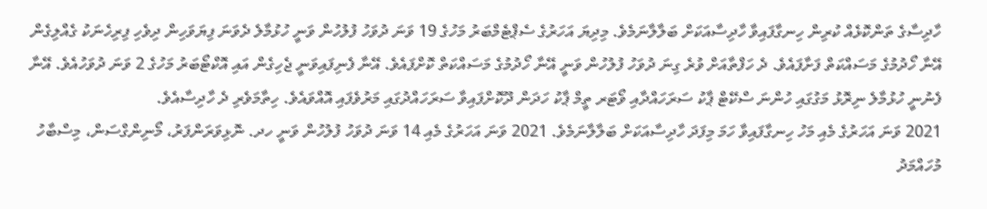ހާދިސާގެ ތަންކޮޅެއް ކުރިން ހިނގާފައިވާ ހާދިސާއަކަށް ބަލާލާނަމެވެ. މިދިޔަ އަހަރުގެ ސެޕްޓެމްބަރު މަހުގެ 19 ވަނަ ދުވަހު ފުލުހުން ވަނީ ހުޅުމާލެ ދެވަނަ ފިޔަވަހިން ދިވެހި ފިރިހެނަކު ގެއްލިގެން އޭނާ ހޯދުމުގެ މަސައްކަތް ފަށާފައެވެ. ދެ ހަފްތާއަށް ވުރެ ގިނަ ދުވަހު ފުލުހުން ވަނީ އޭނާ ހޯދުމުގެ މަސައްކަތް ކޮށްފައެވެ. އޭނާ ފެނިފައިވަނީ ޖެހިގެން އައި އޮކްޓޯބަރު މަހުގެ 2 ވަނަ ދުވަހުއެވެ. އޭނާ ފެނުނީ ހުޅުމާލެ ނިރޮޅު މަގުގައި ހުންނަ ސްކޭޓް ޕާކު ސަރަހައްދާއި ވޯޓަރ ތީމް ޕާކު ހަދަން ދޫކޮށްފައިވާ ސަރަހައްދުގައި މަރުވެފައި އޮއްވައެވެ. ހިތާމަވެރި ދެ ހާދިސާއެވެ.
2021 ވަނަ އަހަރުގެ މެއި މަހު ހިނގާފައިވާ ހަމަ މިފަދަ ހާދިސާއަކަށް ބަލާލާނަމެވެ. 2021 ވަނަ އަހަރުގެ މެއި 14 ވަނަ ދުވަހު ފުލުހުން ވަނީ ހދ. ނޮޅިވަރަންފަރު، މޯނިންގްސަން، މިސްބާހު މުހައްމަދު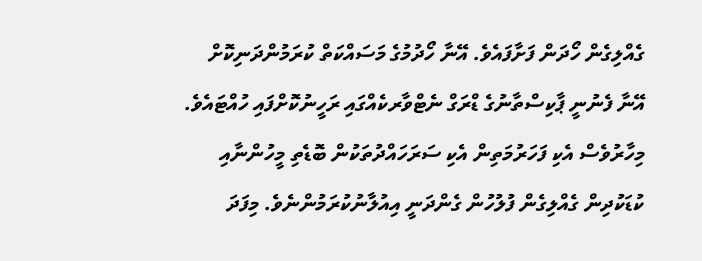ގެއްލިގެން ހޯދަން ފަށާފައެވެ. އޭނާ ހޯދުމުގެ މަސައްކަތް ކުރަމުންދަނިކޮށް އޭނާ ފެނުނީ ޕާކިސްތާނުގެ ޑްރަގް ނެޓްވާރކެއްގައި ރަހީނުކޮށްފައި ހުއްޓައެވެ.
މިހާރުވެސް އެކި ފަހަރުމަތިން އެކި ސަރަހައްދުތަކުން ބޮޑެތި މީހުންނާއި ކުޑަކުދިން ގެއްލިގެން ފުލުހުން ގެންދަނީ އިއުލާނުކުރަމުންނެވެ. މިފަދަ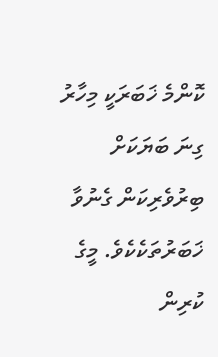ކޮންމެ ޚަބަރަކީ މިހާރު ގިނަ ބަޔަކަށް ބިރުވެރިކަން ގެނުވާ ޚަބަރުތަކެކެވެ. މީގެ ކުރިން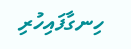ހިނގާފައިހުރި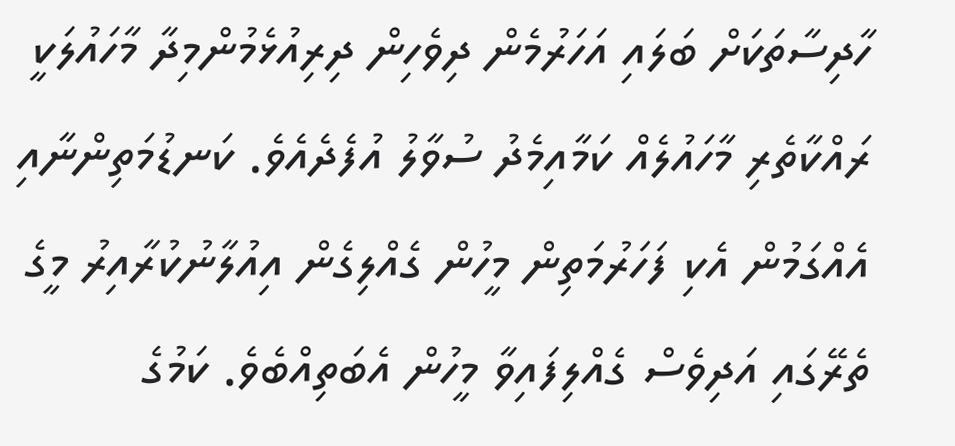ހާދިސާތަކަށް ބަލައި އަހަރުމެން ދިވެހިން ދިރިއުޅެމުންމިދާ މާހައުލަކީ ރައްކާތެރި މާހައުލެއް ކަމާއިމެދު ސުވާލު އުފެދެއެވެ. ކަނޑުމަތިންނާއި އެއްގަމުން އެކި ފަހަރުމަތިން މީހުން ގެއްލިގެން އިއުލާނުކުރާއިރު މީގެ ތެރޭގައި އަދިވެސް ގެއްލިފައިވާ މީހުން އެބަތިއްބެވެ. ކަމުގެ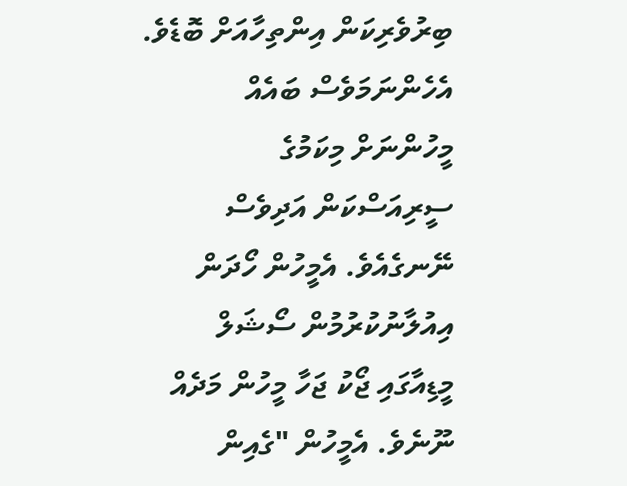ބިރުވެރިކަން އިންތިހާއަށް ބޮޑެވެ.
އެހެންނަމަވެސް ބައެއް މީހުންނަށް މިކަމުގެ ސީރިއަސްކަން އަދިވެސް ނޭނގެއެވެ. އެމީހުން ހޯދަން އިއުލާނުކުރުމުން ސޯޝަލް މީޑިއާގައި ޖޯކު ޖަހާ މީހުން މަދެއް ނޫނެވެ. އެމީހުން "ގެއިން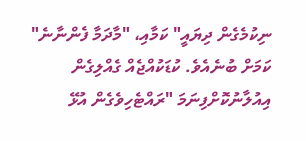ނިކުމެގެން ދިޔައީ" ކަމާއި، "މާދަމާ ފެންނާނެ" ކަމަށް ބުނެއެވެ. ކުޑަކުއްޖެއް ގެއްލިގެން އިއުލާނުކޮށްފިނަމަ "ރައްޓެހިވެގެން އުޅޭ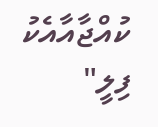ކުއްޖާއާއެކު ފިލީ"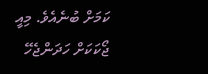ކަމަށް ބުނެއެވެ. މިއީ ޖޯކަކަށް ހަދަންޖެހޭ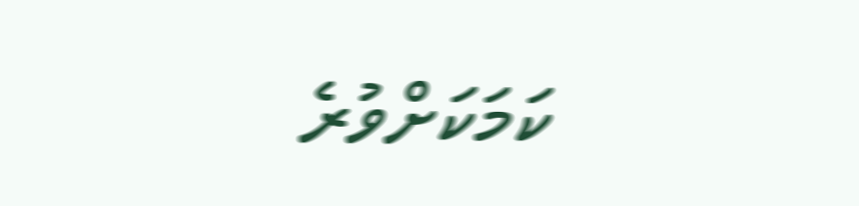ކަމަކަށްވުރެ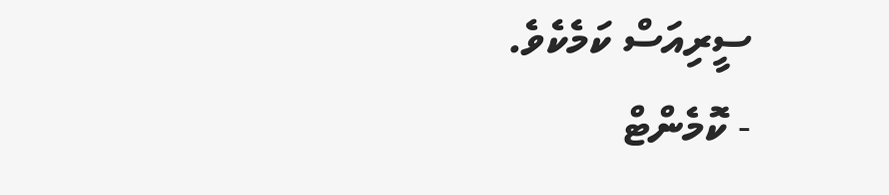ސީރިއަސް ކަމެކެވެ.
- ކޮމެންޓް